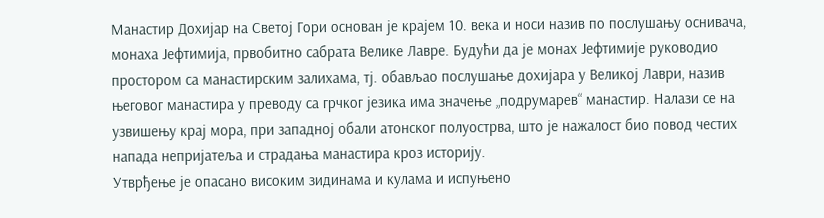Манастир Дохијар на Светој Гори основан је крајем 10. века и носи назив по послушању оснивача, монаха Јефтимија, првобитно сабрата Велике Лавре. Будући да је монах Јефтимије руководио простором са манастирским залихама, тј. обављао послушање дохијара у Великој Лаври, назив његовог манастира у преводу са грчког језика има значење „подрумарев“ манастир. Налази се на узвишењу крај мора, при западној обали атонског полуострва, што је нажалост био повод честих напада непријатеља и страдања манастира кроз историју.
Утврђење је опасано високим зидинама и кулама и испуњено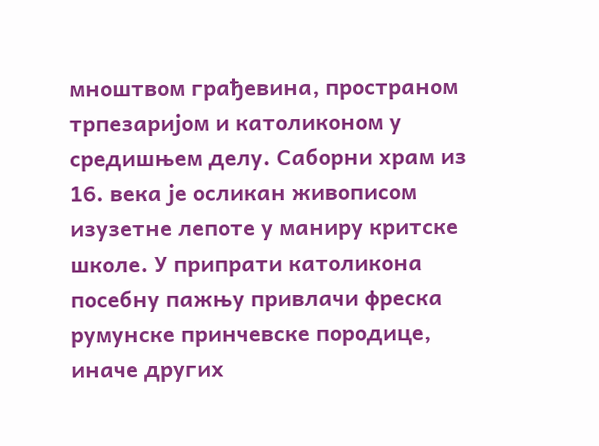мноштвом грађевина, пространом трпезаријом и католиконом у средишњем делу. Саборни храм из 16. века је осликан живописом изузетне лепоте у маниру критске школе. У припрати католикона посебну пажњу привлачи фреска румунске принчевске породице, иначе других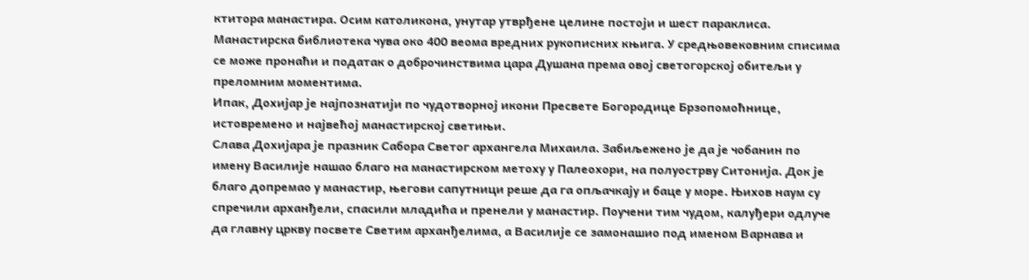ктитора манастира. Осим католикона, унутар утврђене целине постоји и шест параклиса. Манастирска библиотека чува око 400 веома вредних рукописних књига. У средњовековним списима се може пронаћи и податак о доброчинствима цара Душана према овој светогорској обитељи у преломним моментима.
Ипак, Дохијар је најпознатији по чудотворној икони Пресвете Богородице Брзопомоћнице, истовремено и највећој манастирској светињи.
Слава Дохијара је празник Сабора Светог архангела Михаила. Забиљежено је да је чобанин по имену Василије нашао благо на манастирском метоху у Палеохори, на полуострву Ситонија. Док је благо допремао у манастир, његови сапутници реше да га опљачкају и баце у море. Њихов наум су спречили арханђели, спасили младића и пренели у манастир. Поучени тим чудом, калуђери одлуче да главну цркву посвете Светим арханђелима, а Василије се замонашио под именом Варнава и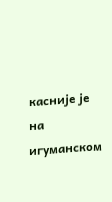касније је на игуманском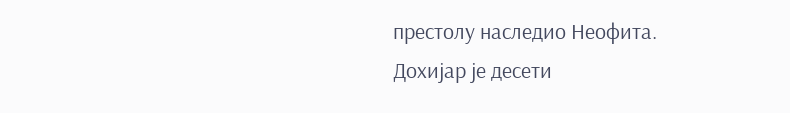престолу наследио Неофита.
Дохијар је десети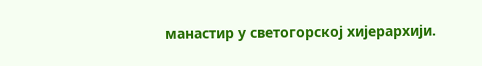манастир у светогорској хијерархији.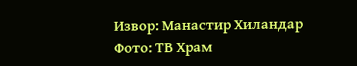Извор: Манастир Хиландар
Фото: ТВ Храм